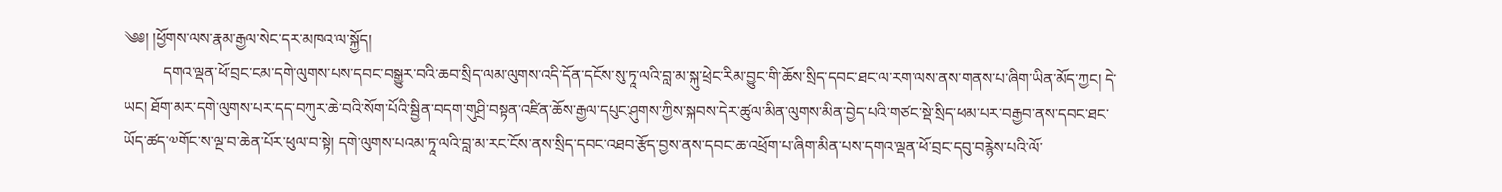༄༅། །ཕྱོགས་ལས་རྣམ་རྒྱལ་སེང་དར་མཁའ་ལ་སྐྱོད།
          དགའ་ལྡན་ཕོ་བྲང་ངམ་དགེ་ལུགས་པས་དབང་བསྒྱུར་བའི་ཆབ་སྲིད་ལམ་ལུགས་འདི་དོན་དངོས་སུ་ཏཱ་ལའི་བླ་མ་སྐུ་ཕྲེང་རིམ་བྱུང་གི་ཆོས་སྲིད་དབང་ཐང་ལ་རག་ལས་ནས་གནས་པ་ཞིག་ཡིན་མོད་ཀྱང། དེ་ཡང། ཐོག་མར་དགེ་ལུགས་པར་དད་བཀུར་ཆེ་བའི་སོག་པོའི་སྦྱིན་བདག་གུཤྲི་བསྟན་འཛིན་ཆོས་རྒྱལ་དཔུང་ཤུགས་ཀྱིས་སྐབས་དེར་ཚུལ་མིན་ལུགས་མིན་བྱེད་པའི་གཙང་སྡེ་སྲིད་ཕམ་པར་བརྒྱབ་ནས་དབང་ཐང་ཡོད་ཚད་༧གོང་ས་ལྔ་བ་ཆེན་པོར་ཕུལ་བ་སྟེ། དགེ་ལུགས་པའམ་ཏཱ་ལའི་བླ་མ་རང་ངོས་ནས་སྲིད་དབང་འཐབ་རྩོད་བྱས་ནས་དབང་ཆ་འཕྲོག་པ་ཞིག་མིན་པས་དགའ་ལྡན་ཕོ་བྲང་དབུ་བརྙེས་པའི་ལོ་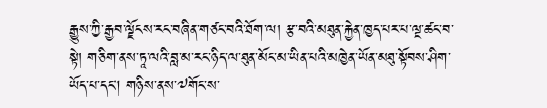རྒྱུས་ཀྱི་རྒྱབ་ལྗོངས་རང་བཞིན་གཙང་བའི་ཐོག་ལ། རྩ་བའི་མཐུན་རྐྱེན་ཁྱད་པར་པ་ལྔ་ཚང་བ་སྟེ། གཅིག་ནས་ཏཱ་ལའི་བླ་མ་རང་ཉིད་ལ་ཐུན་མོང་མ་ཡིན་པའི་མཁྱེན་ཡོན་མཐུ་སྟོབས་ཤིག་ཡོད་པ་དང། གཉིས་ནས་༧གོང་ས་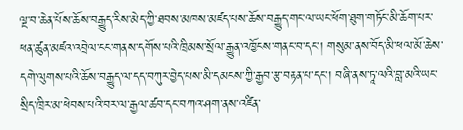ལྔ་བ་ཆེན་པོས་ཆོས་བརྒྱུད་རིས་མེད་ཀྱི་ཐབས་མཁས་མཛད་པས་ཆོས་བརྒྱུད་གང་ལ་ཡང་ཕོག་ཐུག་གཏོང་མི་ཆོག་པར་ཕན་ཚུན་མཛའ་འབྲེལ་ངང་གནས་དགོས་པའི་ཁྲིམས་སྲོལ་རྒྱུན་འཁྱོངས་གནང་བ་དང་། གསུམ་ནས་བོད་མི་ཕལ་མོ་ཆེས་དགེ་ལུགས་པའི་ཆོས་བརྒྱུད་ལ་དད་བཀུར་བྱེད་པས་མི་དམངས་ཀྱི་རྒྱབ་རྩ་བརྟན་པ་དང་། བཞི་ནས་ཏཱ་ལའི་བླ་མའི་ཡང་སྲིད་ཁྲིར་མ་ཕེབས་པའི་བར་ལ་རྒྱལ་ཚབ་དང་བཀའ་ཤག་ནས་འཛིན་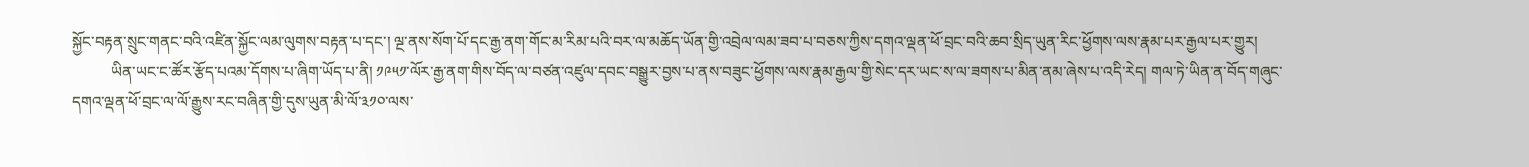སྐྱོང་བརྟན་སྲུང་གནང་བའི་འཛིན་སྐྱོང་ལམ་ལུགས་བརྟན་པ་དང་། ལྔ་ནས་སོག་པོ་དང་རྒྱ་ནག་གོང་མ་རིམ་པའི་བར་ལ་མཆོད་ཡོན་གྱི་འབྲེལ་ལམ་ཟབ་པ་བཅས་ཀྱིས་དགའ་ལྡན་ཕོ་བྲང་བའི་ཆབ་སྲིད་ཡུན་རིང་ཕྱོགས་ལས་རྣམ་པར་རྒྱལ་པར་གྱུར།
          ཡིན་ཡང་ང་ཚོར་རྩོད་པའམ་དོགས་པ་ཞིག་ཡོད་པ་ནི། ༡༩༥༡་ལོར་རྒྱ་ནག་གིས་བོད་ལ་བཙན་འཛུལ་དབང་བསྒྱུར་བྱས་པ་ནས་བཟུང་ཕྱོགས་ལས་རྣམ་རྒྱལ་གྱི་སེང་དར་ཡང་ས་ལ་ཟགས་པ་མིན་ནམ་ཞེས་པ་འདི་རེད། གལ་ཏེ་ཡིན་ན་བོད་གཞུང་དགའ་ལྡན་ཕོ་བྲང་ལ་ལོ་རྒྱུས་རང་བཞིན་གྱི་དུས་ཡུན་མི་ལོ་༣༡༠་ལས་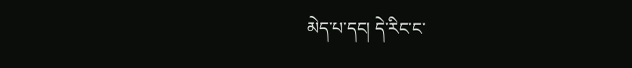མེད་པ་དང། དེ་རིང་ང་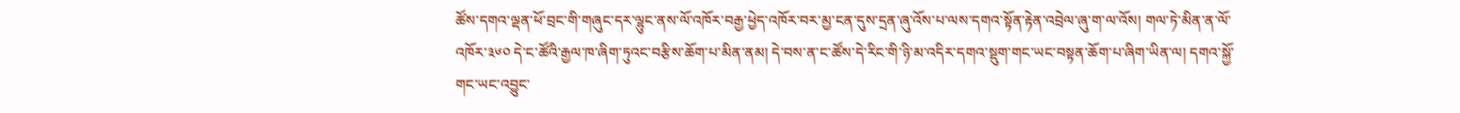ཚོས་དགའ་ལྡན་ཕོ་བྲང་གི་གཞུང་དར་ལྷུང་ནས་ལོ་འཁོར་བརྒྱ་ཕྱེད་འཁོར་བར་མྱ་ངན་དུས་དྲན་ཞུ་འོས་པ་ལས་དགའ་སྟོན་རྟེན་འབྲེལ་ཞུ་ག་ལ་འོས། གལ་ཏེ་མིན་ན་ལོ་འཁོར་༣༦༠ དེ་ང་ཚོའི་རྒྱལ་ཁ་ཞིག་ཏུའང་བརྩིས་ཆོག་པ་མིན་ནམ། དེ་བས་ན་ང་ཚོས་དེ་རིང་གི་ཉི་མ་འདིར་དགའ་སྡུག་གང་ཡང་བསྟན་ཆོག་པ་ཞིག་ཡིན་ལ། དགའ་སྐྱོ་གང་ཡང་འབྱུང་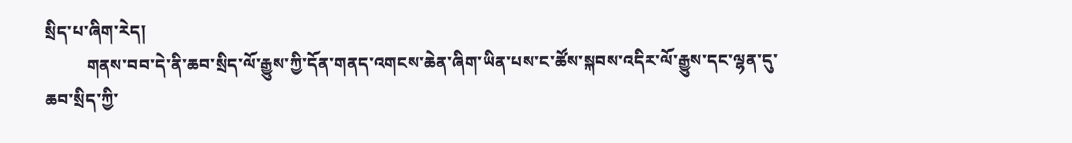སྲིད་པ་ཞིག་རེད།
          གནས་བབ་དེ་ནི་ཆབ་སྲིད་ལོ་རྒྱུས་ཀྱི་དོན་གནད་འགངས་ཆེན་ཞིག་ཡིན་པས་ང་ཚོས་སྐབས་འདིར་ལོ་རྒྱུས་དང་ལྷན་དུ་ཆབ་སྲིད་ཀྱི་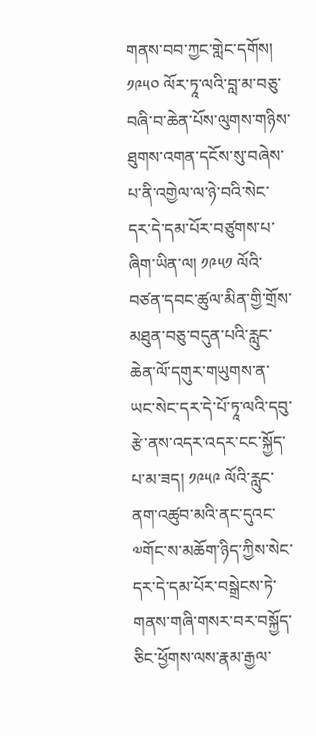གནས་བབ་ཀྱང་གླེང་དགོས། ༡༩༥༠ ལོར་ཏཱ་ལའི་བླ་མ་བཅུ་བཞི་བ་ཆེན་པོས་ལུགས་གཉིས་ཐུགས་འགན་དངོས་སུ་བཞེས་པ་ནི་འགྱེལ་ལ་ཉེ་བའི་སེང་དར་དེ་དམ་པོར་བཙུགས་པ་ཞིག་ཡིན་ལ། ༡༩༥༡ ལོའི་བཙན་དབང་ཚུལ་མིན་གྱི་གྲོས་མཐུན་བཅུ་བདུན་པའི་རླུང་ཆེན་ལོ་དགུར་གཡུགས་ན་ཡང་སེང་དར་དེ་པོ་ཏཱ་ལའི་དབུ་རྩེ་ནས་འདར་འདར་ངང་སྐྱོད་པ་མ་ཟད། ༡༩༥༩ ལོའི་རླུང་ནག་འཚུབ་མའི་ནང་དུའང་༧གོང་ས་མཆོག་ཉིད་ཀྱིས་སེང་དར་དེ་དམ་པོར་བསྒྲེངས་ཏེ་གནས་གཞི་གསར་བར་བསྐྱོད་ཅིང་ཕྱོགས་ལས་རྣམ་རྒྱལ་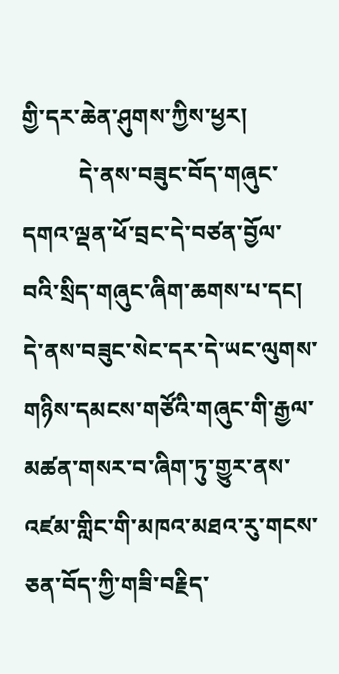གྱི་དར་ཆེན་ཤུགས་ཀྱིས་ཕྱར།
          དེ་ནས་བཟུང་བོད་གཞུང་དགའ་ལྡན་ཕོ་བྲང་དེ་བཙན་བྱོལ་བའི་སྲིད་གཞུང་ཞིག་ཆགས་པ་དང། དེ་ནས་བཟུང་སེང་དར་དེ་ཡང་ལུགས་གཉིས་དམངས་གཙོའི་གཞུང་གི་རྒྱལ་མཚན་གསར་བ་ཞིག་ཏུ་གྱུར་ནས་འཛམ་གླིང་གི་མཁའ་མཐའ་རུ་གངས་ཅན་བོད་ཀྱི་གཟི་བརྗིད་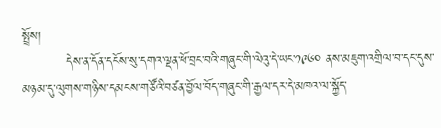སྤྲོས།
          དེས་ན་དོན་དངོས་སུ་དགའ་ལྡན་ཕོ་བྲང་བའི་གཞུང་གི་ལེའུ་དེ་ཡང་༡༩༦༠ ནས་མཇུག་འགྲིལ་བ་དང་དུས་མཉམ་དུ་ལུགས་གཉིས་དམངས་གཙོའི་བཙན་བྱོལ་བོད་གཞུང་གི་རྒྱལ་དར་དེ་མཁའ་ལ་སྐྱོད་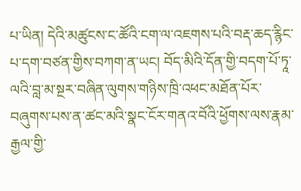པ་ཡིན། དེའི་མཚུངས་ང་ཚོའི་ངག་ལ་འཇགས་པའི་བརྡ་ཆད་རྙིང་པ་དག་བཙན་གྱིས་བཀག་ན་ཡང། བོད་མིའི་དོན་གྱི་བདག་པོ་ཏཱ་ལའི་བླ་མ་སྔར་བཞིན་ལུགས་གཉིས་ཁྲི་འཕང་མཐོན་པོར་བཞུགས་པས་ན་ཚང་མའི་སྣང་ངོར་གནའ་བོའི་ཕྱོགས་ལས་རྣམ་རྒྱལ་གྱི་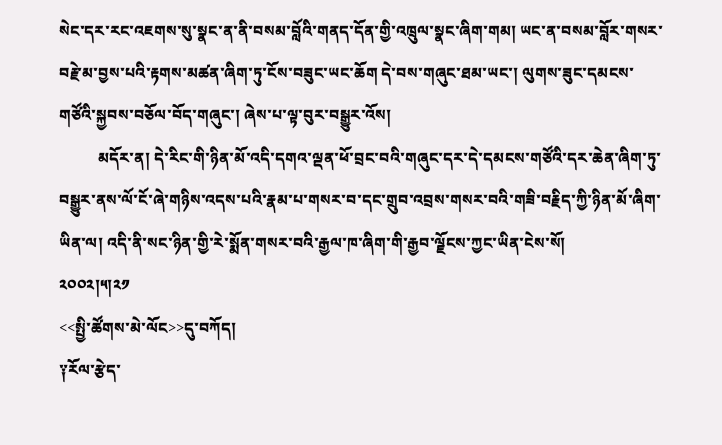སེང་དར་རང་འཇགས་སུ་སྣང་ན་ནི་བསམ་བློའི་གནད་དོན་གྱི་འཁྲུལ་སྣང་ཞིག་གམ། ཡང་ན་བསམ་བློར་གསར་བརྗེ་མ་བྱས་པའི་རྟགས་མཚན་ཞིག་ཏུ་ངོས་བཟུང་ཡང་ཆོག དེ་བས་གཞུང་ཐམ་ཡང་། ལུགས་ཟུང་དམངས་གཙོའི་སྐྱབས་བཅོལ་བོད་གཞུང་། ཞེས་པ་ལྟ་བུར་བསྒྱུར་འོས།
          མདོར་ན། དེ་རིང་གི་ཉིན་མོ་འདི་དགའ་ལྡན་ཕོ་བྲང་བའི་གཞུང་དར་དེ་དམངས་གཙོའི་དར་ཆེན་ཞིག་ཏུ་བསྒྱུར་ནས་ལོ་ངོ་ཞེ་གཉིས་འདས་པའི་རྣམ་པ་གསར་བ་དང་གྲུབ་འབྲས་གསར་བའི་གཟི་བརྗིད་ཀྱི་ཉིན་མོ་ཞིག་ཡིན་ལ། འདི་ནི་སང་ཉིན་གྱི་རེ་སྨོན་གསར་བའི་རྒྱལ་ཁ་ཞིག་གི་རྒྱབ་ལྗོངས་ཀྱང་ཡིན་ངེས་སོ།
༢༠༠༢།༥།༢༡
<<སྤྱི་ཚོགས་མེ་ལོང>>དུ་བཀོད།
༑རོལ་རྩེད་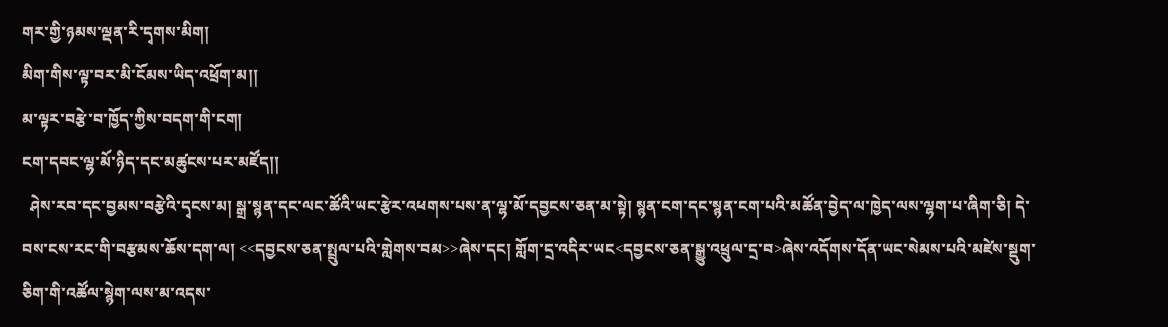གར་གྱི་ཉམས་ལྡན་རི་དྭགས་མིག།
མིག་གིས་ལྟ་བར་མི་ངོམས་ཡིད་འཕྲོག་མ།།
མ་ལྟར་བརྩེ་བ་ཁྱོད་ཀྱིས་བདག་གི་ངག།
ངག་དབང་ལྷ་མོ་ཉིད་དང་མཚུངས་པར་མཛོད།།
  ཤེས་རབ་དང་བྱམས་བརྩེའི་དྭངས་མ། སྒྲ་སྙན་དང་ལང་ཚོའི་ཡང་རྩེར་འཕགས་པས་ན་ལྷ་མོ་དབྱངས་ཅན་མ་སྟེ། སྙན་ངག་དང་སྙན་ངག་པའི་མཚོན་བྱེད་ལ་ཁྱེད་ལས་ལྷག་པ་ཞིག་ཅི། དེ་བས་ངས་རང་གི་བརྩམས་ཆོས་དག་ལ། <<དབྱངས་ཅན་སྤྲུལ་པའི་གླེགས་བམ>>ཞེས་དང། གློག་དྲ་འདིར་ཡང<དབྱངས་ཅན་སྒྱུ་འཕྲུལ་དྲ་བ>ཞེས་འདོགས་དོན་ཡང་སེམས་པའི་མཛེས་སྡུག་ཅིག་གི་འཚོལ་སྙེག་ལས་མ་འདས་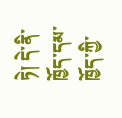ཏེ། དེ་ནི་ཁྱོད་དམ་ཁྱོད་ཀྱི་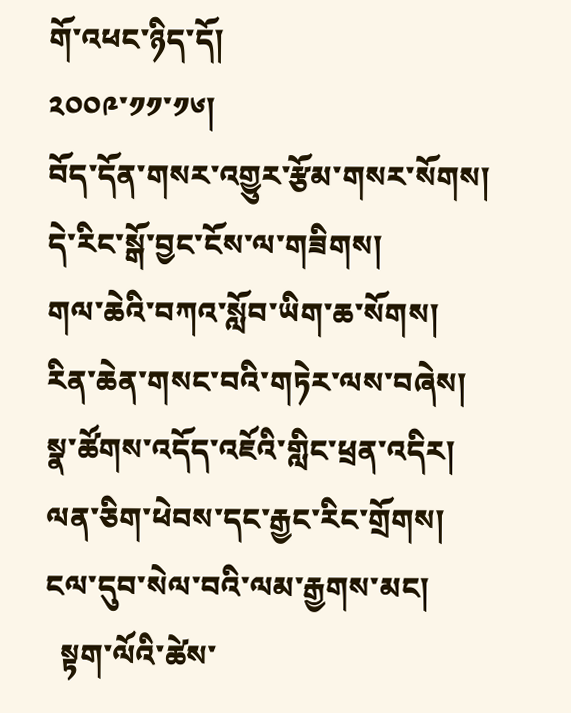གོ་འཕང་ཉིད་དོ།
༢༠༠༩་༡༡་༡༦།
བོད་དོན་གསར་འགྱུར་རྩོམ་གསར་སོགས།
དེ་རིང་སྒོ་བྱང་ངོས་ལ་གཟིགས།
གལ་ཆེའི་བཀའ་སློབ་ཡིག་ཆ་སོགས།
རིན་ཆེན་གསང་བའི་གཏེར་ལས་བཞེས།
སྣ་ཚོགས་འདོད་འཇོའི་གླིང་ཕྲན་འདིར།
ལན་ཅིག་ཕེབས་དང་རྒྱང་རིང་གྲོགས།
ངལ་དུབ་སེལ་བའི་ལམ་རྒྱགས་མང།
  སྟག་ལོའི་ཚེས་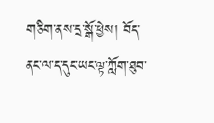གཅིག་ནས་དྲ་སྒོ་ཕྱེས། བོད་ནང་ལ་ད་དུང་ཡང་ལྟ་ཀློག་ཐུབ་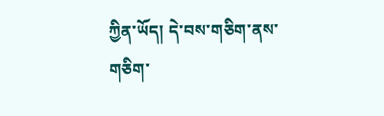ཀྱིན་ཡོད། དེ་བས་གཅིག་ནས་གཅིག་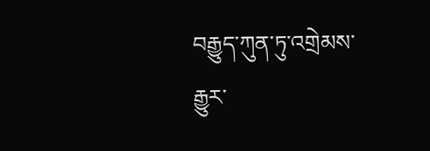བརྒྱུད་ཀུན་ཏུ་འགྲེམས་རྒྱུར་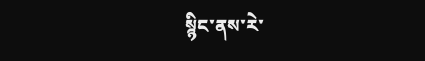སྙིང་ནས་རེ་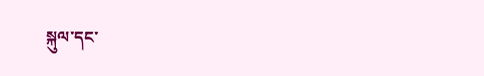སྐུལ་དང་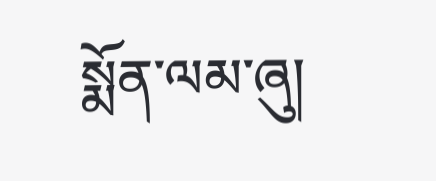སྨོན་ལམ་ཞུ།